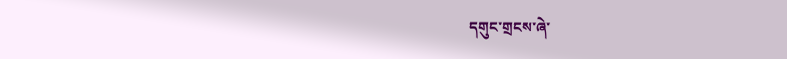དགུང་གྲངས་ཞེ་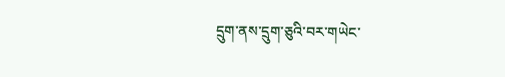དྲུག་ནས་དྲུག་ཅུའི་བར་གཡེང་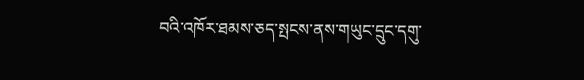བའི་འཁོར་ཐམས་ཅད་སྤངས་ནས་གཡུང་དྲུང་དགུ་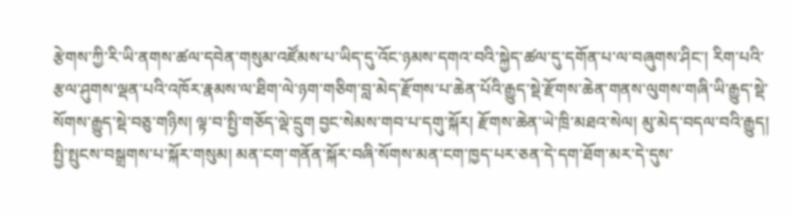རྩེགས་ཀྱི་རི་ཡི་ནགས་ཚལ་དབེན་གསུམ་འཛོམས་པ་ཡིད་དུ་འོང་ཉམས་དགའ་བའི་སྐྱེད་ཚལ་དུ་དགོན་པ་ལ་བཞུགས་ཤིང་། རིག་པའི་རྩལ་ཤུགས་ལྡན་པའི་འཁོར་རྣམས་ལ་ཐིག་ལེ་ཉག་གཅིག་བླ་མེད་རྫོགས་པ་ཆེན་པོའི་རྒྱུད་སྡེ་རྫོགས་ཆེན་གནས་ལུགས་གཞི་ཡི་རྒྱུད་སྡེ་སོགས་རྒྱུད་སྡེ་བཅུ་གཉིས། ལྟ་བ་སྤྱི་གཅོད་ལྡེ་དྲུག བྱང་སེམས་གབ་པ་དགུ་སྐོར། རྫོགས་ཆེན་ཡེ་ཁྲི་མཐའ་སེལ། མུ་མེད་བདལ་བའི་རྒྱུད། སྤྱི་སྤུངས་བསྒྲགས་པ་སྐོར་གསུམ། མན་ངག་གནོན་སྐོར་བཞི་སོགས་མན་ངག་ཁྱད་པར་ཅན་དེ་དག་ཐོག་མར་དེ་དུས་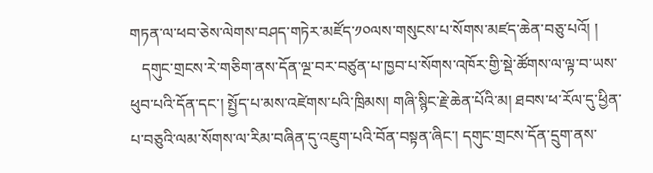གཏན་ལ་ཕབ་ཅེས་ལེགས་བཤད་གཏེར་མཛོད་༡༠ལས་གསུངས་པ་སོགས་མཛད་ཆེན་བཅུ་པའོ། །
   དགུང་གྲངས་རེ་གཅིག་ནས་དོན་ལྔ་བར་བཙུན་པ་ཁྱབ་པ་སོགས་འཁོར་གྱི་སྡེ་ཚོགས་ལ་ལྟ་བ་ཡས་ཕུབ་པའི་དོན་དང་། སྤྱོད་པ་མས་འཛེགས་པའི་ཁྲིམས། གཞི་སྙིང་རྗེ་ཆེན་པོའི་མ། ཐབས་ཕ་རོལ་དུ་ཕྱིན་པ་བཅུའི་ལམ་སོགས་ལ་རིམ་བཞིན་དུ་འཇུག་པའི་བོན་བསྟན་ཞིང་། དགུང་གྲངས་དོན་དྲུག་ནས་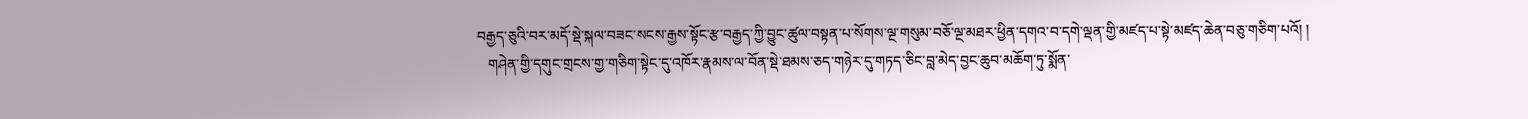བརྒྱད་ཅུའི་བར་མདོ་སྡེ་སྐལ་བཟང་སངས་རྒྱས་སྟོང་རྩ་བརྒྱད་ཀྱི་བྱུང་ཚུལ་བསྟན་པ་སོགས་ལྔ་གསུམ་བཅོ་ལྔ་མཐར་ཕྱིན་དགའ་བ་དགེ་ལྡན་གྱི་མཛད་པ་སྟེ་མཛད་ཆེན་བཅུ་གཅིག་པའོ། །
   གཤེན་གྱི་དགུང་གྲངས་གྱ་གཅིག་སྟེང་དུ་འཁོར་རྣམས་ལ་བོན་སྡེ་ཐམས་ཅད་གཉེར་དུ་གཏད་ཅིང་བླ་མེད་བྱང་ཆུབ་མཆོག་ཏུ་སྨོན་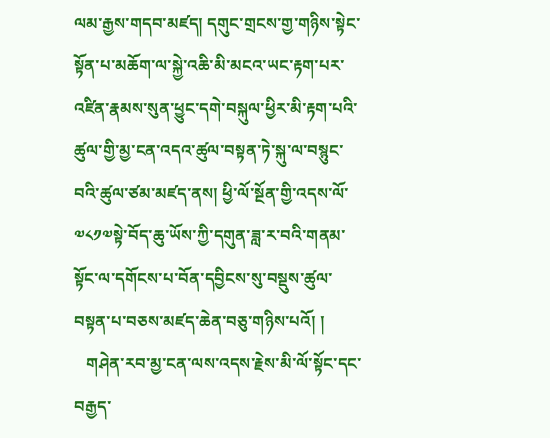ལམ་རྒྱས་གདབ་མཛད། དགུང་གྲངས་གྱ་གཉིས་སྟེང་སྟོན་པ་མཆོག་ལ་སྐྱེ་འཆི་མི་མངའ་ཡང་རྟག་པར་འཛིན་རྣམས་སུན་ཕྱུང་དགེ་བསྐུལ་ཕྱིར་མི་རྟག་པའི་ཚུལ་གྱི་མྱ་ངན་འདའ་ཚུལ་བསྟན་ཏེ་སྐུ་ལ་བསྙུང་བའི་ཚུལ་ཙམ་མཛད་ནས། ཕྱི་ལོ་སྔོན་གྱི་འདས་ལོ་༧༨༡༧སྟེ་བོད་ཆུ་ཡོས་ཀྱི་དགུན་ཟླ་ར་བའི་གནམ་སྟོང་ལ་དགོངས་པ་བོན་དབྱིངས་སུ་བསྡུས་ཚུལ་བསྟན་པ་བཅས་མཛད་ཆེན་བཅུ་གཉིས་པའོ། །
   གཤེན་རབ་མྱ་ངན་ལས་འདས་རྗེས་མི་ལོ་སྟོང་དང་བརྒྱད་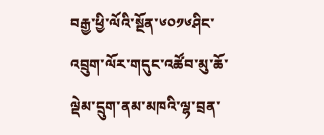བརྒྱ་ཕྱི་ལོའི་སྔོན་༦༠༡༦ཤིང་འབྲུག་ལོར་གདུང་འཚོབ་མུ་ཆོ་ལྡེམ་དྲུག་ནམ་མཁའི་ལྷ་བྲན་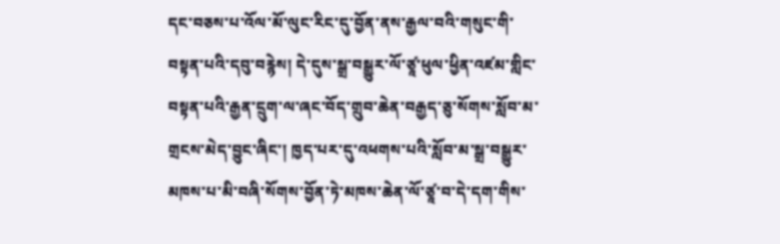དང་བཅས་པ་འོལ་མོ་ལུང་རིང་དུ་བྱོན་ནས་རྒྱལ་བའི་གསུང་གི་བསྟན་པའི་དབུ་བརྙེས། དེ་དུས་སྒྲ་བསྒྱུར་ལོ་ཙཱ་ཕུལ་ཕྱིན་འཛམ་གླིང་བསྟན་པའི་རྒྱན་དྲུག་ལ་ཞང་བོད་གྲུབ་ཆེན་བརྒྱད་ཅུ་སོགས་སློབ་མ་གྲངས་མེད་བྱུང་ཞིང་། ཁྱད་པར་དུ་འཕགས་པའི་སློབ་མ་སྒྲ་བསྒྱུར་མཁས་པ་མི་བཞི་སོགས་བྱོན་ཏེ་མཁས་ཆེན་ལོ་ཙཱ་བ་དེ་དག་གིས་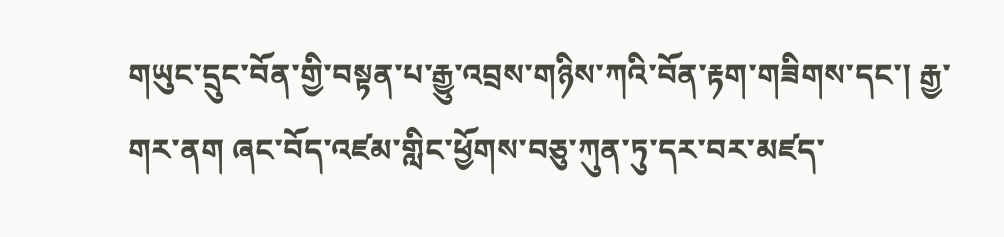གཡུང་དྲུང་བོན་གྱི་བསྟན་པ་རྒྱུ་འབྲས་གཉིས་ཀའི་བོན་རྟག་གཟིགས་དང་། རྒྱ་གར་ནག ཞང་བོད་འཛམ་གླིང་ཕྱོགས་བཅུ་ཀུན་ཏུ་དར་བར་མཛད་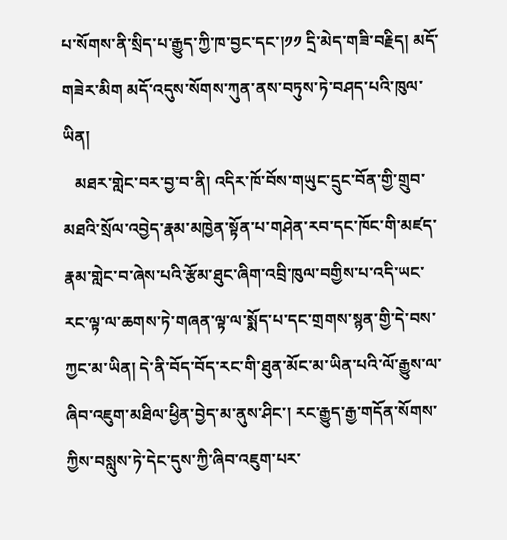པ་སོགས་ནི་སྲིད་པ་རྒྱུད་ཀྱི་ཁ་བྱང་དང་།༡༡ དྲི་མེད་གཟི་བརྗིད། མདོ་གཟེར་མིག མདོ་འདུས་སོགས་ཀུན་ནས་བཏུས་ཏེ་བཤད་པའི་ཁུལ་ཡིན།
   མཐར་གླེང་བར་བྱ་བ་ནི། འདིར་ཁོ་བོས་གཡུང་དྲུང་བོན་གྱི་གྲུབ་མཐའི་སྲོལ་འབྱེད་རྣམ་མཁྱེན་སྟོན་པ་གཤེན་རབ་དང་ཁོང་གི་མཛད་རྣམ་གླེང་བ་ཞེས་པའི་རྩོམ་ཐུང་ཞིག་འབྲི་ཁུལ་བགྱིས་པ་འདི་ཡང་རང་ལྟ་ལ་ཆགས་ཏེ་གཞན་ལྟ་ལ་སྨོད་པ་དང་གྲགས་སྙན་གྱི་དེ་བས་ཀྱང་མ་ཡིན། དེ་ནི་བོད་བོད་རང་གི་ཐུན་མོང་མ་ཡིན་པའི་ལོ་རྒྱུས་ལ་ཞིབ་འཇུག་མཐིལ་ཕྱིན་བྱེད་མ་ནུས་ཤིང་། རང་རྒྱུད་རྒྱ་གདོན་སོགས་ཀྱིས་བསླུས་ཏེ་དེང་དུས་ཀྱི་ཞིབ་འཇུག་པར་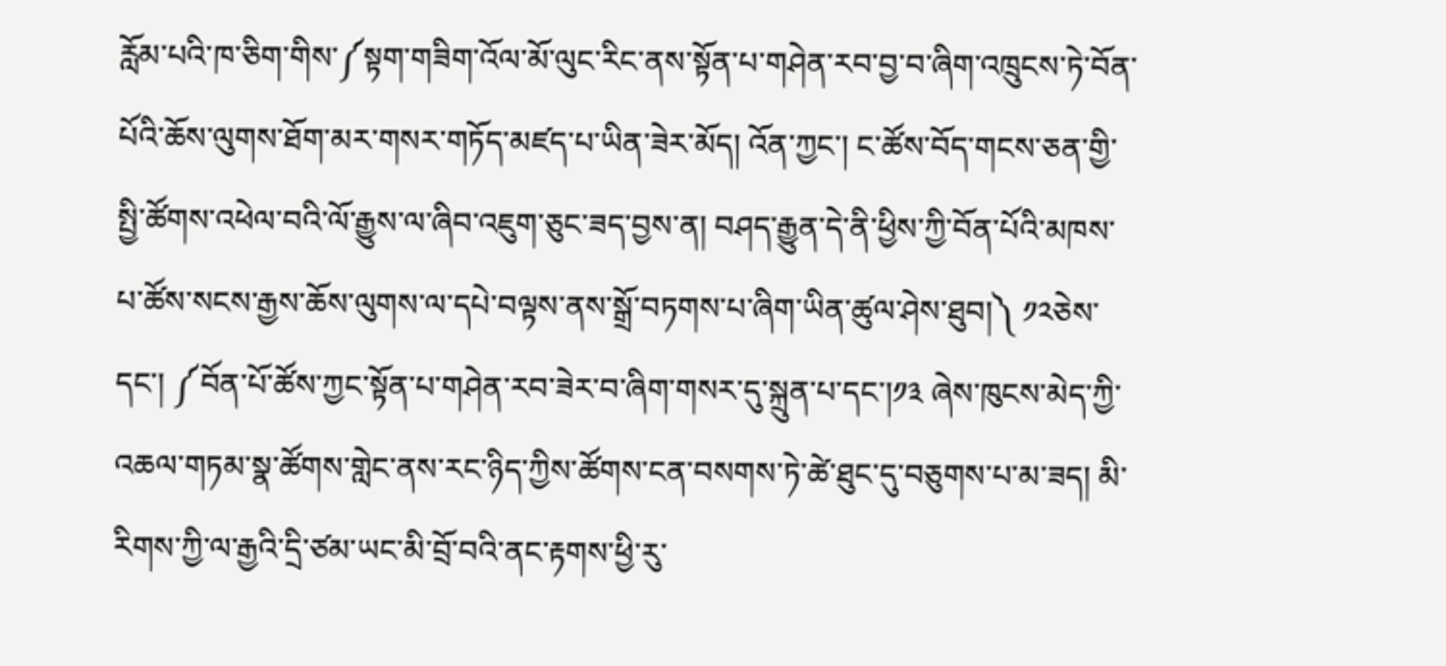རློམ་པའི་ཁ་ཅིག་གིས་༼སྟག་གཟིག་འོལ་མོ་ལུང་རིང་ནས་སྟོན་པ་གཤེན་རབ་བྱ་བ་ཞིག་འཁྲུངས་ཏེ་བོན་པོའི་ཆོས་ལུགས་ཐོག་མར་གསར་གཏོད་མཛད་པ་ཡིན་ཟེར་མོད། འོན་ཀྱང་། ང་ཚོས་བོད་གངས་ཅན་གྱི་སྤྱི་ཚོགས་འཕེལ་བའི་ལོ་རྒྱུས་ལ་ཞིབ་འཇུག་ཅུང་ཟད་བྱས་ན། བཤད་རྒྱུན་དེ་ནི་ཕྱིས་ཀྱི་བོན་པོའི་མཁས་པ་ཚོས་སངས་རྒྱས་ཆོས་ལུགས་ལ་དཔེ་བལྟས་ནས་སྒྲོ་བཏགས་པ་ཞིག་ཡིན་ཚུལ་ཤེས་ཐུབ།༽ ༡༢ཅེས་དང་། ༼བོན་པོ་ཚོས་ཀྱང་སྟོན་པ་གཤེན་རབ་ཟེར་བ་ཞིག་གསར་དུ་སྐྲུན་པ་དང་།༡༣ ཞེས་ཁུངས་མེད་ཀྱི་འཆལ་གཏམ་སྣ་ཚོགས་གླེང་ནས་རང་ཉིད་ཀྱིས་ཚོགས་ངན་བསགས་ཏེ་ཚེ་ཐུང་དུ་བཅུགས་པ་མ་ཟད། མི་རིགས་ཀྱི་ལ་རྒྱའི་དྲི་ཙམ་ཡང་མི་བྲོ་བའི་ནང་རྟགས་ཕྱི་རུ་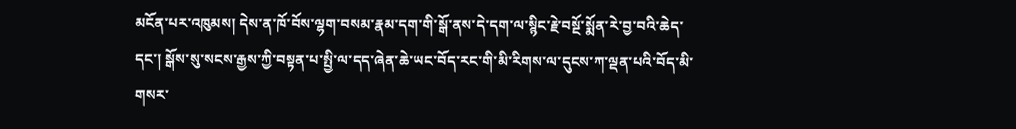མངོན་པར་འཁུམས། དེས་ན་ཁོ་བོས་ལྷག་བསམ་རྣམ་དག་གི་སྒོ་ནས་དེ་དག་ལ་སྙིང་རྗེ་བསྔོ་སྨོན་རེ་བྱ་བའི་ཆེད་དང་། སྒོས་སུ་སངས་རྒྱས་ཀྱི་བསྟན་པ་སྤྱི་ལ་དད་ཞེན་ཆེ་ཡང་བོད་རང་གི་མི་རིགས་ལ་དུངས་ཀ་ལྡན་པའི་བོད་མི་གསར་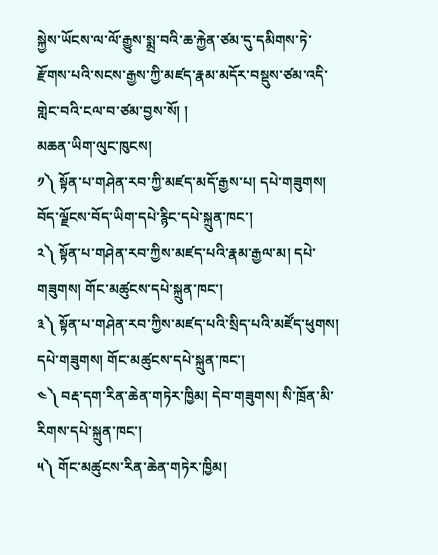སྐྱེས་ཡོངས་ལ་ལོ་རྒྱུས་སྨྲ་བའི་ཆ་རྐྱེན་ཙམ་དུ་དམིགས་ཏེ་རྫོགས་པའི་སངས་རྒྱས་ཀྱི་མཛད་རྣམ་མདོར་བསྡུས་ཙམ་འདི་གླེང་བའི་ངལ་བ་ཙམ་བྱས་སོ། །
མཆན་ཡིག་ལུང་ཁུངས།
༡༽ སྟོན་པ་གཤེན་རབ་ཀྱི་མཛད་མདོ་རྒྱས་པ། དཔེ་གཟུགས། བོད་ལྗོངས་བོད་ཡིག་དཔེ་རྙིང་དཔེ་སྐྲུན་ཁང་།
༢༽ སྟོན་པ་གཤེན་རབ་ཀྱིས་མཛད་པའི་རྣམ་རྒྱལ་མ། དཔེ་གཟུགས། གོང་མཚུངས་དཔེ་སྐྲུན་ཁང་།
༣༽ སྟོན་པ་གཤེན་རབ་ཀྱིས་མཛད་པའི་སྲིད་པའི་མཛོད་ཕུགས། དཔེ་གཟུགས། གོང་མཚུངས་དཔེ་སྐྲུན་ཁང་།
༤༽ བརྡ་དག་རིན་ཆེན་གཏེར་ཁྱིམ། དེབ་གཟུགས། སི་ཁྲོན་མི་རིགས་དཔེ་སྐྲུན་ཁང་།
༥༽ གོང་མཚུངས་རིན་ཆེན་གཏེར་ཁྱིམ།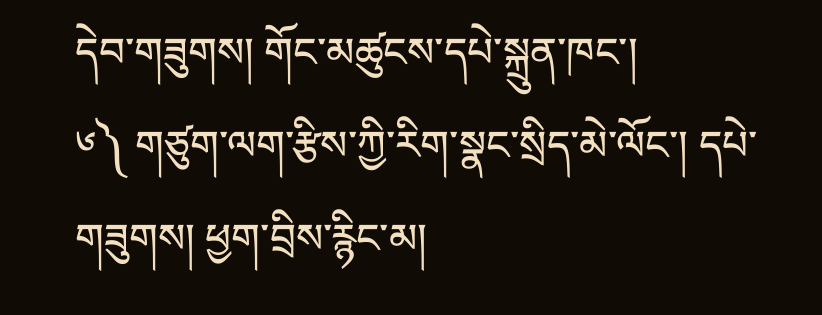དེབ་གཟུགས། གོང་མཚུངས་དཔེ་སྐྲུན་ཁང་།
༦༽ གཙུག་ལག་རྩིས་ཀྱི་རིག་སྣང་སྲིད་མེ་ལོང་། དཔེ་གཟུགས། ཕྱག་བྲིས་རྙིང་མ།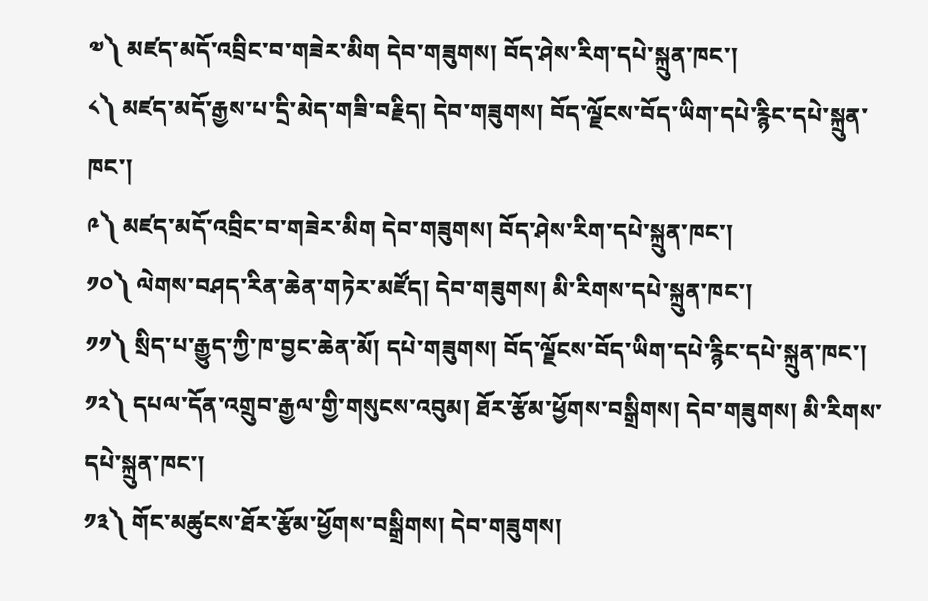༧༽ མཛད་མདོ་འབྲིང་བ་གཟེར་མིག དེབ་གཟུགས། བོད་ཤེས་རིག་དཔེ་སྐྲུན་ཁང་།
༨༽ མཛད་མདོ་རྒྱས་པ་དྲི་མེད་གཟི་བརྗིད། དེབ་གཟུགས། བོད་ལྗོངས་བོད་ཡིག་དཔེ་རྙིང་དཔེ་སྐྲུན་ཁང་།
༩༽ མཛད་མདོ་འབྲིང་བ་གཟེར་མིག དེབ་གཟུགས། བོད་ཤེས་རིག་དཔེ་སྐྲུན་ཁང་།
༡༠༽ ལེགས་བཤད་རིན་ཆེན་གཏེར་མཛོད། དེབ་གཟུགས། མི་རིགས་དཔེ་སྐྲུན་ཁང་།
༡༡༽ སྲིད་པ་རྒྱུད་ཀྱི་ཁ་བྱང་ཆེན་མོ། དཔེ་གཟུགས། བོད་ལྗོངས་བོད་ཡིག་དཔེ་རྙིང་དཔེ་སྐྲུན་ཁང་།
༡༢༽ དཔལ་དོན་འགྲུབ་རྒྱལ་གྱི་གསུངས་འབུམ། ཐོར་རྩོམ་ཕྱོགས་བསྒྲིགས། དེབ་གཟུགས། མི་རིགས་དཔེ་སྐྲུན་ཁང་།
༡༣༽ གོང་མཚུངས་ཐོར་རྩོམ་ཕྱོགས་བསྒྲིགས། དེབ་གཟུགས།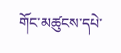གོང་མཚུངས་དཔེ་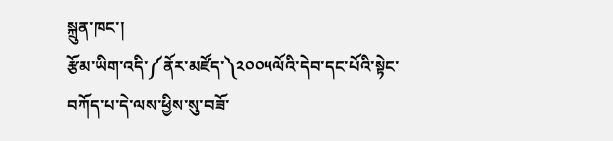སྐྲུན་ཁང་།
རྩོམ་ཡིག་འདི་༼ནོར་མཛོད་༽༢༠༠༥ལོའི་དེབ་དང་པོའི་སྟེང་བཀོད་པ་དེ་ལས་ཕྱིས་སུ་བཟོ་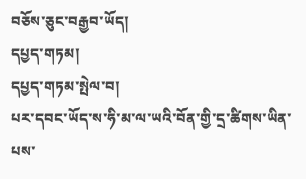བཅོས་ཅུང་བརྒྱབ་ཡོད།
དཔྱད་གཏམ།
དཔྱད་གཏམ་སྤེལ་བ།
པར་དབང་ཡོད་ས་ཧི་མ་ལ་ཡའི་བོན་གྱི་དྲ་ཚིགས་ཡིན་པས་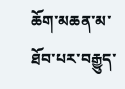ཆོག་མཆན་མ་ཐོབ་པར་བརྒྱུད་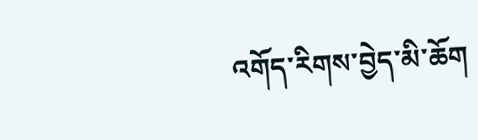འགོད་རིགས་བྱེད་མི་ཆོག